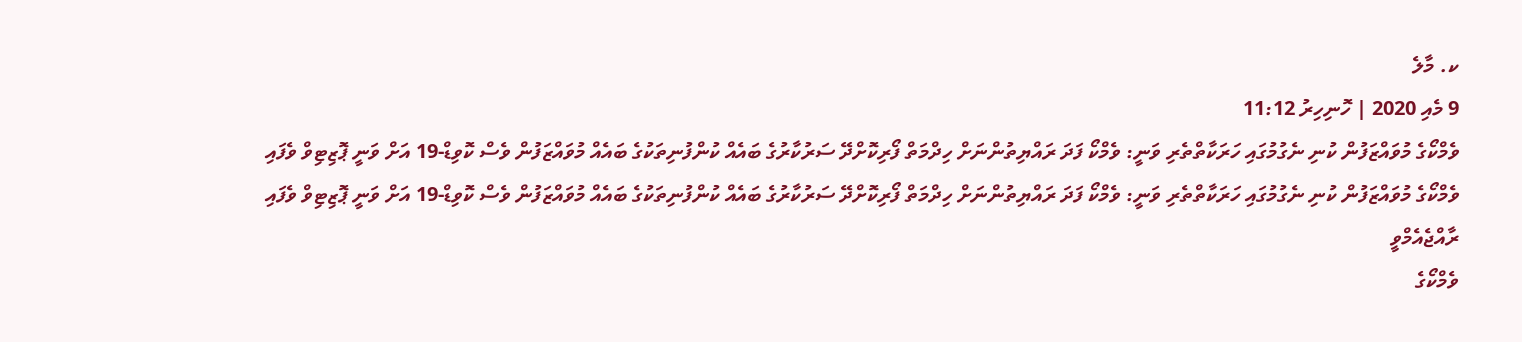ކ. މާލެ
9 މެއި 2020 | ހޮނިހިރު 11:12
ވެމްކޯގެ މުވައްޒަފުން ކުނި ނެގުމުގައި ހަރަކާތްތެރި ވަނީ: ވެމްކޯ ފަދަ ރައްޔިތުންނަށް ހިދްމަތް ފޯރިކޮށްދޭ ސަރުކާރުގެ ބައެއް ކުންފުނިތަކުގެ ބައެއް މުވައްޒަފުން ވެސް ކޮވިޑް-19 އަށް ވަނީ ޕޮޒިޓިވް ވެފައި
ވެމްކޯގެ މުވައްޒަފުން ކުނި ނެގުމުގައި ހަރަކާތްތެރި ވަނީ: ވެމްކޯ ފަދަ ރައްޔިތުންނަށް ހިދްމަތް ފޯރިކޮށްދޭ ސަރުކާރުގެ ބައެއް ކުންފުނިތަކުގެ ބައެއް މުވައްޒަފުން ވެސް ކޮވިޑް-19 އަށް ވަނީ ޕޮޒިޓިވް ވެފައި
ރާއްޖެއެމްވީ
ވެމްކޯގެ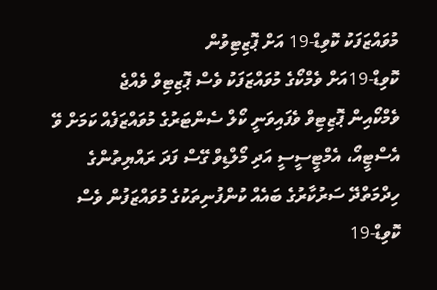މުވައްޒަފަކު ކޮވިޑް-19 އަށް ޕޮޒިޓިވުން
ކޮވިޑް-19އަށް ވެމްކޯގެ މުވައްޒަފަކު ވެސް ޕޮޒިޓިވް ވެއްޖެ
ވެމްކޯއިން ޕޮޒިޓިވް ވެފައިވަނީ ކޯލް ސެންޓަރުގެ މުވައްޒަފެއް ކަމަށް ވޭ
އެސްޓީއޯ، އެމްޓީސީސީ އަދި މޯލްޑިވް ގޭސް ފަދަ ރައްޔިތުންގެ ހިދްމަތްދޭ ސަރުކާރުގެ ބައެއް ކުންފުނިތަކުގެ މުވައްޒަފުން ވެސް ކޮވިޑް-19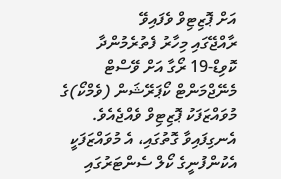އަށް ޕޮޒިޓިވް ވެފައިވޭ
ރާއްޖޭގައި މިހާރު ފެތުރެމުންދާ ކޮވިޑް-19 ރޯގާ އަށް ވޭސްޓް މެނޭޖްމަންޓް ކޯޕަރޭޝަން (ވެމްކޯ)ގެ މުވައްޒަފަކު ޕޮޒިޓިވް ވެއްޖެއެވެ.
އެނގިފައިވާ ގޮތުގައި، އެ މުވައްޒަފަކީ އެކުންފުނީގެ ކޯލް ސެންޓަރުގައި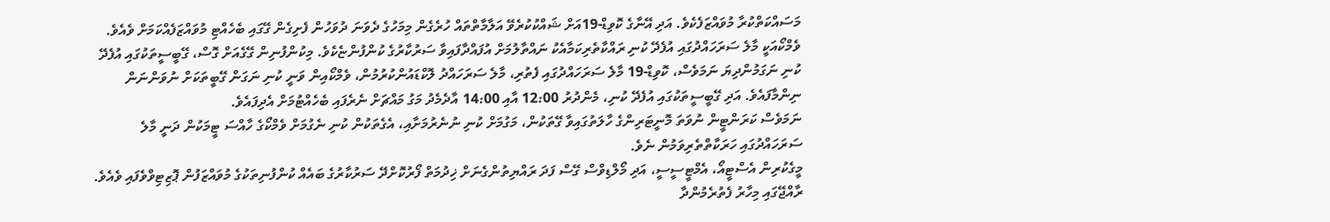މަސައްކަތްކުރާ މުވައްޒަފެކެވެ. އަދި އޭނާގެ ކޮވިޑް-19އަށް ޝައްކުކުރެވޭ އަލާމާތްތައް ހުރެގެން މިމަހުގެ ދެވަނަ ދުވަހުން ފެށިގެން ގޭގައި ބެހެއްޓި މުވައްޒަފެއްކަމަށް ވެއެވެ.
ވެމްކޯއަކީ މާލެ ސަރަހައްދުގައި އުފެދޭ ކުނި ރައްކާތެރިކަމާއެކު ނައްތާލުމަށް އުފައްދާފައިވާ ސަރުކާރުގެ ކުންފުންޏެކެވެ. މިކުންފުނިން ގޭގެއަށް ގޮސް، ގޭބީސީތަކުގައި އުފެދޭ ކުނި ނަގަމުންދިޔަ ނަމަވެސް، ކޮވިޑް-19 މާލެ ސަރަހައްދުގައި ފެތުރި، މާލެ ސަރަހައްދު ލޮކްޑައުންކުރުމުން، ވެމްކޯއިން ވަނީ ކުނި ނަގަން ގޭބީތަކަށް ނުވަންނަން ނިންމާފައެވެ. އަދި ގޭބީސީތަކުގައި އުފެދޭ ކުނި، މެންދުރު 12:00 އާއި 14:00 އާދެމެދު މަގު މައްޗަށް ނެރެފައި ބެހެއްޓުމަށް އެދިފައެވެ.
ނަމަވެސް ކަރަންޓީން ނުވަތަ މޮނީޓަރިންގެ ހާލަތުގައިވާ ގޭތަކުން، މަގުމަށް ކުނި ނުނެރުމަށާއި، އެގެތަކުން ކުނި ނެގުމަށް ވެމްކޯގެ ހާއްސަ ޓީމަކުން ދަނީ މާލެ ސަރަހައްދުގައި ހަރަކާތްތެރިވަމުން ނެވެ.
މީގެކުރިން އެސްޓީއޯ، އެމްޓީސީސީ، އަދި މޯލްޑިވްސް ގޭސް ފަދަ ރައްޔިތުންގެނަށް ޚިދުމަތް ފޯރުކޮށްދޭ ސަރުކާރުގެ ބައެއް ކުންފުނިތަކުގެ މުވައްޒަފުން ޕޮޒިޓިވްވެފައި ވެއެވެ.
ރާއްޖޭގައި މިހާރު ފެތުރެމުންދާ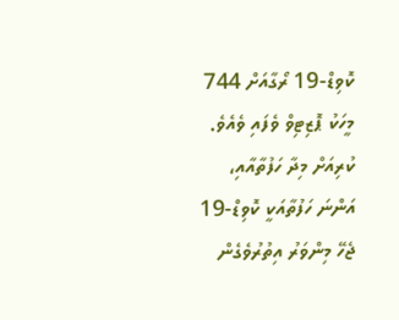ކޮވިޑް-19 ރޯގާއަށް 744 މީހަކު ޕޮޒިޓިވް ވެފައި ވެއެވެ. ކުރިއަށް މިދާ ހަފުތާއާއި، އަންނަ ހަފުތާއަކީ ކޮވިޑް-19 ޖެހޭ މިންވަރު އިތުރުވެގެން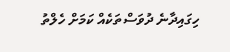ހިގައިދާނެ ދުވަސްތަކެއް ކަމަށް ހެލްތު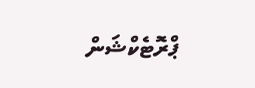ޕްރޮޓެކްޝަން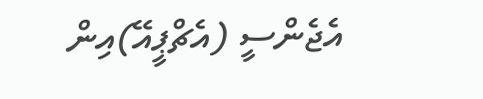އެޖެންސީ (އެޗްޕީއޭ)އިން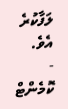ލަފާކުރެ އެވެ.
- ކޮމެންޓް